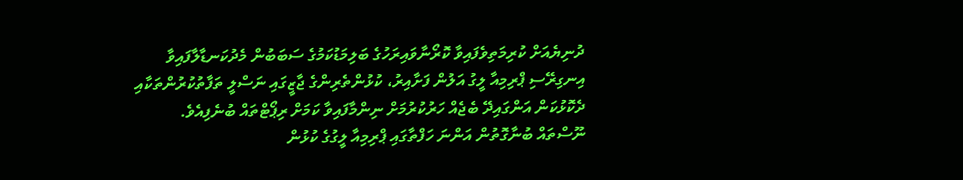ދުނިޔެއަށް ކުރިމަތިވެފައިވާ ކޮރޯނާވައިރަހުގެ ބަލިމަޑުކަމުގެ ސަބަބުން މެދުކަނޑާލާފައިވާ އިނގިރޭސި ޕްރިމިއާ ލީގު އަލުން ފަށާއިރު، ކުޅުންތެރިންގެ ޖާޒީގައި ނަސްލީ ތަފާތުކުރުންތަކާއި ދެކޮޅުކަން އަންގައިދޭ ބެޖެއް ހަރުކުރުމަށް ނިންމާފައިވާ ކަމަށް ރިޕޯޓްތައް ބުނެފިއެވެ.
ނޫސްތައް ބުނާގޮތުން އަންނަ ހަފްތާގައި ޕްރިމިއާ ލީގުގެ ކުޅުން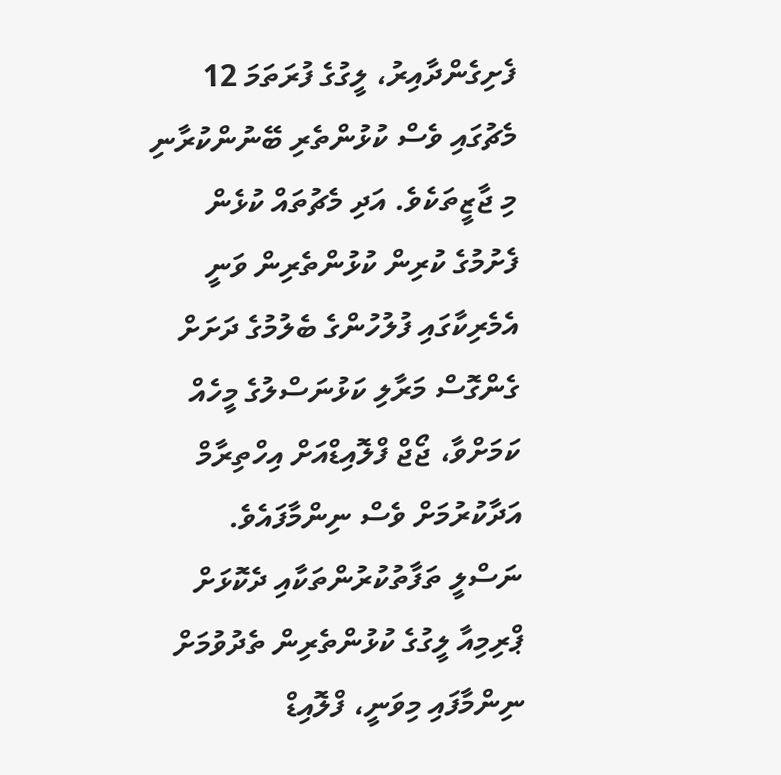ފެށިގެންދާއިރު، ލީގުގެ ފުރަތަމަ 12 މެޗުގައި ވެސް ކުޅުންތެރި ބޭނުންކުރާނި މި ޖާޒީތަކެވެ. އަދި މެޗުތައް ކުޅެން ފެށުމުގެ ކުރިން ކުޅުންތެރިން ވަނީ އެމެރިކާގައި ފުލުހުންގެ ބެލުމުގެ ދަށަށް ގެންގޮސް މަރާލި ކަޅުނަސްލުގެ މީހެއް ކަމަށްވާ، ޖޯޖް ފްލޮއިޑްއަށް އިހްތިރާމް އަދާކުރުމަށް ވެސް ނިންމާފައެވެ.
ނަސްލީ ތަފާތުކުރުންތަކާއި ދެކޮޅަށް ޕްރިމިއާ ލީގުގެ ކުޅުންތެރިން ތެދުވުމަށް ނިންމާފައި މިވަނީ، ފްލޮއިޑް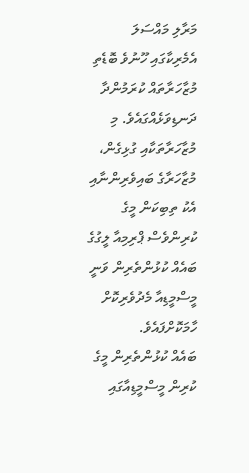މަރާލި މައްސަލަ އެމެރިކާގައި ހޫނުވެ ބޮޑެތި މުޒާހަރާތައް ކުރަމުންދާ ދަނޑިވަޅެއްގައެވެ. މި މުޒާހަރާތަކާއި ގުޅިގެން، މުޒާހަރާގެ ބައިވެރިންނާއި އެކު ތިބިކަން މީގެ ކުރިންވެސް ޕްރިމިއާ ލީގުގެ ބައެއް ކުޅުންތެރިން ވަނީ މީސްމީޑިއާ މެދުވެރިކޮށް ހާމަކޮށްފައެވެ.
ބައެއް ކުޅުންތެރިން މީގެ ކުރިން މީސްމީޑިއާގައި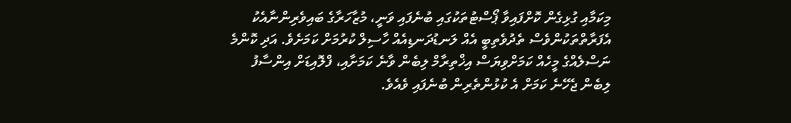މިކަމާއި ގުޅިގެން ކޮށްފައިވާ ޕޯސްޓުތަކުގައި ބުނެފައި ވަނީ، މުޒާހަރާގެ ބައިވެރިންނާއެކު އެފަރާތްތަކުންވެސް ތެދުވެތިބީ އެއް ލަނޑުދަނޑިއެއް ހާސިލް ކުރުމަށް ކަމަށެވެ. އަދި ކޮންމެ ނަސްލެއްގެ މީހެއް ކަމަށްވިޔަސް އިޚްތިރާމް ލިބެން ވާނެ ކަމަށާއި، ފްލޮއިޑަށް އިންސާފު ލިބެން ޖެހޭނެ ކަމަށް އެ ކުޅުންތެރިން ބުނެފައި ވެއެވެ.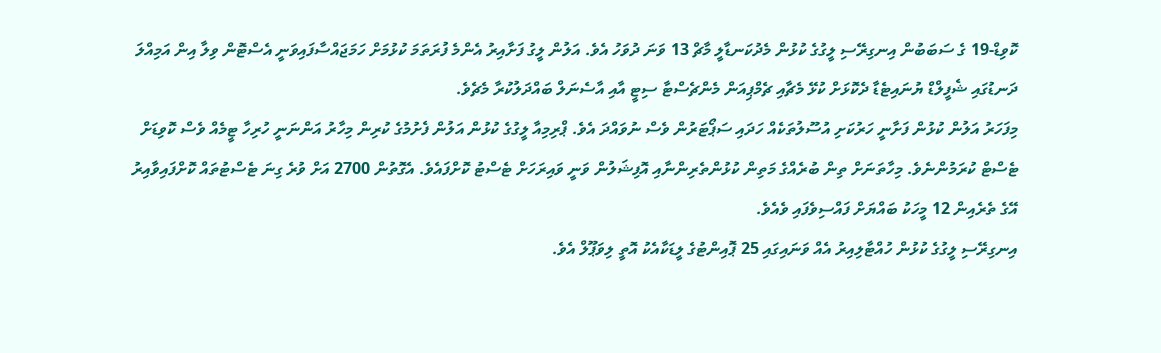ކޮވިޑް-19 ގެ ސަބަބުން އިނގިރޭސި ލީގުގެ ކުޅުން މެދުކަނޑާލީ މާޗް 13 ވަނަ ދުވަހު އެވެ. އަލުން ލީގު ފަށާއިރު އެންމެ ފުރަތަމަ ކުޅުމަށް ހަމަޖައްސާފައިވަނީ އެސްޓޮން ވިލާ އިން އަމިއްލަ ދަނޑުގައި ޝެފީލްޑް ޔުނައިޓެޑާ ދެކޮޅަށް ކުޅޭ މެޗާއި ޗެމްޕިއަން މެންޗެސްޓާ ސިޓީ އާއި އާސެނަލް ބައްދަލުކުރާ މެޗެވެ.
މިފަހަރު އަލުން ކުޅުން ފަށާނީ ހަރުކަށި އުސޫލުތަކެއް ހަދައި ސަޕޯޓަރުން ވެސް ނުވައްދަ އެވެ. ޕްރިމިއާ ލީގުގެ ކުޅުން އަލުން ފެށުމުގެ ކުރިން މިހާރު އަންނަނީ ހުރިހާ ޓީމެއް ވެސް ކޮވިޑަށް ޓެސްޓް ކުރަމުންނެވެ. މިހާތަނަށް ތިން ބުރެއްގެ މަތިން ކުޅުންތެރިންނާއި އޮފިޝަލުން ވަނީ ވައިރަހަށް ޓެސްޓު ކޮށްފައެވެ. އެގޮތުން 2700 އަށް ވުރެ ގިނަ ޓެސްޓުތައް ކޮށްފައިވާއިރު އޭގެ ތެރެއިން 12 މީހަކު ބައްޔަށް ފައްސިވެފައި ވެއެވެ.
އިނގިރޭސި ލީގުގެ ކުޅުން ހުއްޓާލިއިރު އެއް ވަނައިގައި 25 ޕޮއިންޓުގެ ލީޑަކާއެކު އޮތީ ލިވަޕޫލް އެވެ.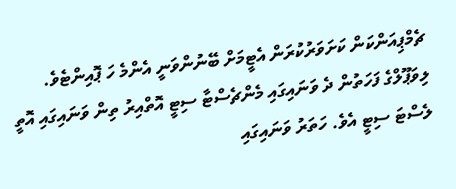ޗެމްޕިއަންކަން ކަށަވަރުކުރަން އެޓީމަށް ބޭނުންވަނީ އެންމެ ހަ ޕޮއިންޓެވެ. ލިވަޕޫލްގެ ފަހަތުން ދެ ވަނައިގައި މެންޗެސްޓާ ސިޓީ އޮތްއިރު ތިން ވަނައިގައި އޮތީ ލެސްޓަ ސިޓީ އެވެ. ހަތަރު ވަނައިގައި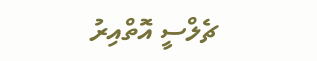ޗެލްސީ އޮތްއިރު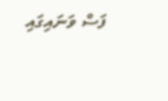ފަސް ވަނައިގައި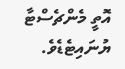އޮތީ މެންޗެސްޓާ ޔުނައިޓެޑެވެ.